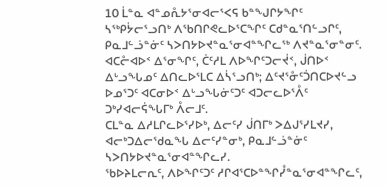10 ᒫᓐᓇ ᐊᓐᓄᕅᔭᕐᓂᐊᓕᕐᐸᕋ ᑲᓐᖑᒋᔭᖏᑦ ᓴᖅᑭᔮᓕᕐᓗᑎᒃ ᐱᖃᑎᒋᕙᓚᐅᕐᑕᖏᑦ ᑕᑯᓐᓇᕐᑎᓪᓗᒋᑦ, ᑭᓇᒧᓪᓘᓐᓃᑦ ᓴᐳᑎᔭᐅᔪᓐᓇᕐᓂᐊᓐᖏᓚᖅ ᐱᔪᓐᓇᕐᓂᓐᓂᑦ.
ᐊᑕᓔᐊᐅᑉ ᐃᕐᓂᖏᑦ, ᑖᑦᓱᒪ ᐱᐅᖏᑦᑐᓕᔫᑉ, ᒎᑎᐅᑉ ᐃᒡᓗᖓᓄᑦ ᐃᑎᓚᐅᕐᒪᑕ ᐃᓵᕐᓗᑎᒃ; ᐃᑦᔪᕐᓁᑦᑑᑎᑕᐅᔪᓪᓗ ᐅᓄᕐᑐᑦ ᐊᑕᓂᐅᑉ ᐃᒡᓗᖓᓃᑦᑐᑦ ᐊᑐᓕᓚᐅᕐᐰᑦ ᑐᒃᓯᐊᓕᕌᖓᒥᒃ ᐰᓕᒧᑦ.
ᑕᒪᓐᓇ ᐃᓱᒪᒋᓚᐅᕐᓯᐅᒃ, ᐃᓕᑦᓯ ᒎᑎᒥᒃ ᐳᐃᒍᕐᓯᒪᔪᓯ, ᐊᓕᒃᑐᐃᓕᖁᓇᖓ ᐃᓕᑦᓯᓐᓂᒃ, ᑭᓇᒧᓪᓘᓐᓃᑦ ᓴᐳᑎᔭᐅᔪᓐᓇᕐᓂᐊᓐᖏᓚᓯ.
ᖃᐅᔨᒪᓕᕆᑦ, ᐱᐅᖏᑦᑐᑦ ᓱᒋᐊᕐᑕᐅᓐᖏᓮᓐᓇᕐᓂᐊᓐᖏᓚᑦ,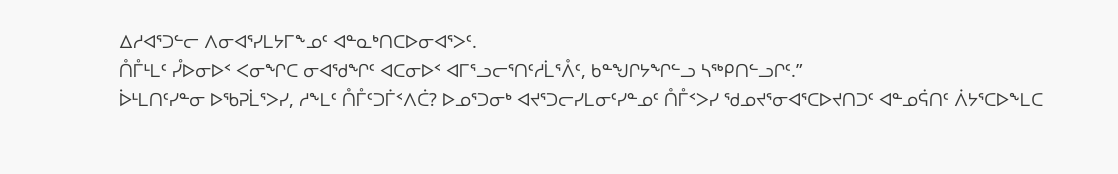ᐃᓱᐊᕐᑐᓪᓕ ᐱᓂᐊᕐᓯᒪᔭᒥᖕᓄᑦ ᐊᓐᓇᒃᑎᑕᐅᓂᐊᕐᐳᑦ.
ᑍᒤᒻᒪᑦ ᓮᐅᓂᐅᑉ ᐸᓂᖏᑕ ᓂᐊᖁᖏᑦ ᐊᑕᓂᐅᑉ ᐊᒥᕐᓗᓕᕐᑎᑦᓱᒫᕐᐰᑦ, ᑲᓐᖑᒋᔭᖏᓪᓗ ᓴᖅᑭᑎᓪᓗᒋᑦ.”
ᐆᒻᒪᑎᑦᓯᓐᓂ ᐅᖃᕈᒫᕐᐳᓯ, ᓱᖕᒪᑦ ᑍᒤᑦᑐᒦᑉᐱᑖ? ᐅᓄᕐᑐᓂᒃ ᐊᔪᕐᑐᓕᓯᒪᓂᑦᓯᓐᓄᑦ ᑍᒤᑉᐳᓯ ᖁᓄᔪᕐᓂᐊᕐᑕᐅᔪᑎᑐᑦ ᐊᓐᓄᕌᑎᑦ ᐲᔭᕐᑕᐅᖕᒪᑕ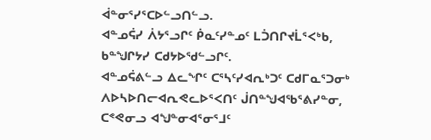ᐋᓐᓂᕐᓯᕐᑕᐅᓪᓗᑎᓪᓗ.
ᐊᓐᓄᕌᓯ ᐲᔭᕐᓗᒋᑦ ᑮᓇᑦᓯᓐᓄᑦ ᒪᑑᑎᒋᔪᒫᕐᐸᒃᑲ, ᑲᓐᖑᒋᔭᓯ ᑕᑯᔭᐅᖁᓪᓗᒋᑦ.
ᐊᓐᓄᕌᕕᓪᓗ ᐃᓚᖏᑦ ᑕᕐᓴᑦᓯᐊᕆᒃᑐᑦ ᑕᑯᒥᓇᕐᑐᓂᒃ ᐱᐅᓴᐅᑎᓕᐊᕆᕙᓚᐅᕐᐸᑎᑦ ᒎᑎᓐᖑᐊᖃᕐᕕᓯᓐᓂ, ᑕᕝᕙᓂᓗ ᐊᖑᓐᓂᐊᕐᓂᕐᒧᑦ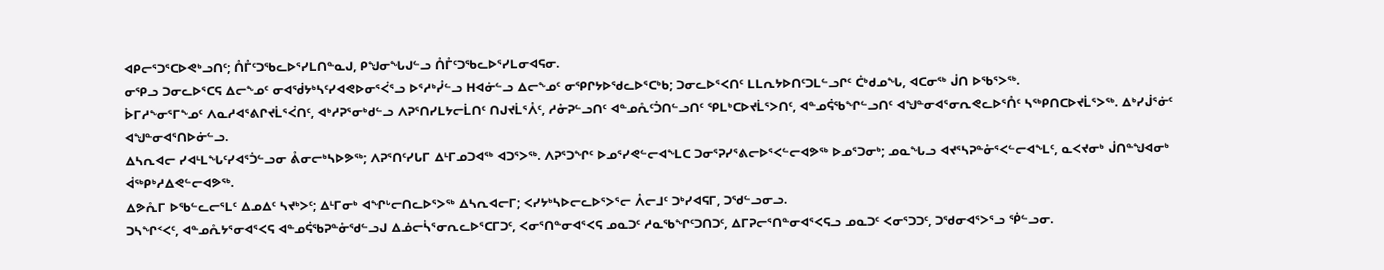ᐊᑭᓕᕐᑐᕐᑕᐅᕙᒃᓗᑎᑦ; ᑍᒤᑦᑐᖃᓚᐅᕐᓯᒪᑎᓐᓇᒍ, ᑭᖑᓂᖓᒍᓪᓗ ᑍᒤᑦᑐᖃᓚᐅᕐᓯᒪᓂᐊᕋᓂ.
ᓂᕿᓗ ᑐᓂᓚᐅᕐᑕᕋ ᐃᓕᖕᓄᑦ ᓂᐊᖂᔭᒃᓴᑦᓯᐊᕙᐅᓂᕐᐹᕐᓗ ᐅᕐᓱᒃᓮᓪᓗ ᕼᐊᓃᓪᓗ ᐃᓕᖕᓄᑦ ᓂᕿᒋᔭᐅᖁᓚᐅᕐᑕᒃᑲ; ᑐᓂᓚᐅᕐᐸᑎᑦ ᒪᒪᕆᔭᐅᑎᑦᑐᒪᓪᓗᒋᑦ ᑖᒃᑯᓄᖓ, ᐊᑕᓂᖅ ᒎᑎ ᐅᖃᕐᐳᖅ.
ᐆᒥᓱᖕᓂᕐᒥᖕᓄᑦ ᐱᓇᓱᐊᕐᕕᒋᔪᒫᕐᐹᑎᑦ, ᐊᒃᓱᕈᕐᓂᒃᑯᓪᓗ ᐱᕈᕐᑎᓯᒪᔭᓕᒫᑎᑦ ᑎᒍᔪᒫᕐᐰᑦ, ᓱᓁᕈᓪᓗᑎᑦ ᐊᓐᓄᕅᑦᑑᑎᓪᓗᑎᑦ ᕿᒪᒃᑕᐅᔪᒫᕐᐳᑎᑦ, ᐊᓐᓄᕌᖃᖏᓪᓗᑎᑦ ᐊᖑᓐᓂᐊᕐᓂᕆᕙᓚᐅᕐᑍᑦ ᓴᖅᑭᑎᑕᐅᔪᒫᕐᐳᖅ. ᐃᒃᓯᒎᕐᓃᑦ ᐊᖑᓐᓂᐊᕐᑎᐅᓃᓪᓗ.
ᐃᓴᕆᐊᓕ ᓯᐊᒻᒪᖓᑦᓯᐊᕐᑑᓪᓗᓂ ᕔᓂᓕᒃᓴᐅᕗᖅ; ᐱᕈᕐᑎᑦᓯᒐᒥ ᐃᒻᒥᓄᑐᐊᖅ ᐊᑐᕐᐳᖅ. ᐱᕈᕐᑐᖏᑦ ᐅᓄᕐᓯᕙᓪᓕᐊᖕᒪᑕ ᑐᓂᕐᕈᓯᕐᕕᓕᐅᕐᐸᓪᓕᐊᕗᖅ ᐅᓄᕐᑐᓂᒃ; ᓄᓇᖓᓗ ᐊᔪᕐᓴᕈᓐᓁᕐᐸᓪᓕᐊᖕᒪᑦ, ᓇᐸᔪᓂᒃ ᒎᑎᓐᖑᐊᓂᒃ ᐋᖅᑭᒃᓱᐃᕙᓪᓕᐊᕗᖅ.
ᐃᕗᕅᒥ ᐅᖃᓪᓚᓕᕐᒪᑦ ᐃᓄᐃᑦ ᓴᔪᒃᐳᑦ; ᐃᒻᒥᓂᒃ ᐊᖏᒡᓕᑎᓚᐅᕐᐳᖅ ᐃᓴᕆᐊᓕᒥ; ᐸᓯᔭᒃᓴᐅᓕᓚᐅᕐᐳᕐᓕ ᐰᓕᒧᑦ ᑐᒃᓯᐊᕋᒥ, ᑐᖁᓪᓗᓂᓗ.
ᑐᓴᖏᑉᐸᑦ, ᐊᓐᓄᕅᔭᕐᓂᐊᕐᐸᕋ ᐊᓐᓄᕌᖃᕈᓐᓁᖁᓪᓗᒍ ᐃᓅᓕᓵᕐᓂᕆᓚᐅᕐᑕᒥᑐᑦ, ᐸᓂᕐᑎᓐᓂᐊᕐᐸᕋ ᓄᓇᑐᑦ ᓱᓇᖃᖏᑦᑐᑎᑐᑦ, ᐃᒥᕈᓕᕐᑎᓐᓂᐊᕐᐸᕋᓗ ᓄᓇᑐᑦ ᐸᓂᕐᑐᑐᑦ, ᑐᖁᓂᐊᕐᐳᕐᓗ ᖀᓪᓗᓂ.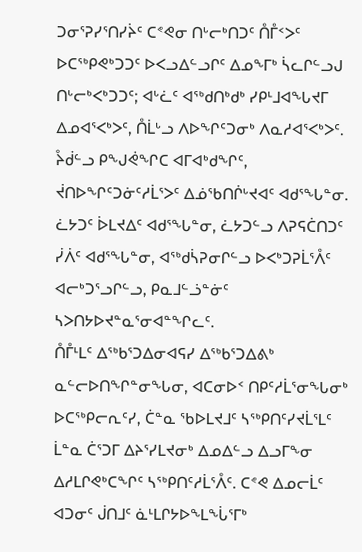ᑐᓂᕐᕈᓯᕐᑎᓯᔩᑦ ᑕᕝᕙᓂ ᑎᒡᓕᒃᑎᑐᑦ ᑍᒤᑉᐳᑦ ᐅᑕᖅᑭᕙᒃᑐᑐᑦ ᐅᐸᓗᐃᓪᓗᒋᑦ ᐃᓄᖕᒥᒃ ᓵᓚᒋᓪᓗᒍ ᑎᒡᓕᒃᐸᒃᑐᑐᑦ; ᐊᒡᓛᑦ ᐊᖅᑯᑎᒃᑯᒃ ᓯᑭᒻᒧᐊᖓᔪᒥ ᐃᓄᐊᕐᐸᒃᐳᑦ, ᑍᒫᒡᓗ ᐱᐅᖏᑦᑐᓂᒃ ᐱᓇᓱᐊᕐᐸᒃᐳᑦ.
ᔧᑰᓪᓗ ᑭᖑᕚᖏᑕ ᐊᒥᐊᒃᑯᖏᑦ, ᔫᑎᐅᖏᑦᑐᓃᑦᓱᒫᕐᐳᑦ ᐃᓅᖃᑎᒌᒡᔪᐊᑦ ᐊᑯᕐᖓᓐᓂ. ᓛᔭᑐᑦ ᐆᒪᔪᐃᑦ ᐊᑯᕐᖓᓐᓂ, ᓛᔭᑐᓪᓗ ᐱᕈᕋᑖᑎᑐᑦ ᓰᐲᑦ ᐊᑯᕐᖓᓐᓂ, ᐊᖅᑯᓵᕈᓂᒋᓪᓗ ᐅᐸᒃᑐᕈᒫᕐᐰᑦ ᐊᓕᒃᑐᕐᓗᒋᓪᓗ, ᑭᓇᒧᓪᓘᓐᓃᑦ ᓴᐳᑎᔭᐅᔪᓐᓇᕐᓂᐊᓐᖏᓚᑦ.
ᑍᒤᒻᒪᑦ ᐃᖅᑲᕐᑐᐃᓂᐊᕋᓯ ᐃᖅᑲᕐᑐᐃᕕᒃ ᓇᓪᓕᐅᑎᖏᓐᓂᖓᓂ, ᐊᑕᓂᐅᑉ ᑎᑭᑦᓱᒫᕐᓂᖓᓂᒃ ᐅᑕᖅᑭᓕᕆᑦᓯ, ᑖᓐᓇ ᖃᐅᒪᔪᒧᑦ ᓴᖅᑭᑎᑦᓯᔪᒫᕐᒪᑦ ᒫᓐᓇ ᑖᕐᑐᒥ ᐃᔨᕐᓯᒪᔪᓂᒃ ᐃᓄᐃᓪᓗ ᐃᓗᒥᖕᓂ ᐃᓱᒪᒋᕙᒃᑕᖏᑦ ᓴᖅᑭᑎᑦᓱᒫᕐᐰᑦ. ᑕᕝᕙ ᐃᓄᓕᒫᑦ ᐊᑐᓂᑦ ᒎᑎᒧᑦ ᓈᒻᒪᒋᔭᐅᖕᒪᖔᕐᒥᒃ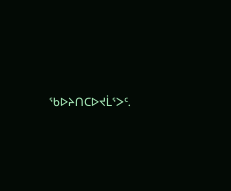ᖃᐅᔨᑎᑕᐅᔪᒫᕐᐳᑦ.